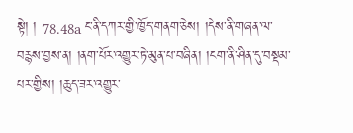སྟེ། ། 78.48a ང་ནི་དཀར་གྱི་ཁྱོད་གནག་ཅེས། །དེས་ནི་གཞན་ལ་བརྙས་བྱས་ན། །ནག་པོར་འགྱུར་ཏེ་མུན་པ་བཞིན། །ངག་ནི་ཤིན་དུ་བསྡམ་པར་གྱིས། །ཆུད་ཟར་འགྱུར་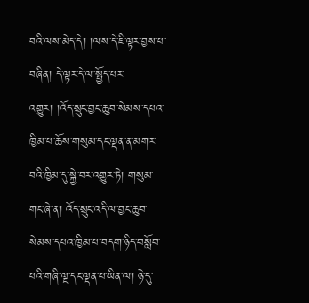བའི་ལས་མེད་དེ། །ལས་དེ་ཇི་ལྟར་བྱས་པ་བཞིན། དེ་ལྟར་དེ་ལ་སྤྱོད་པར་འགྱུར། །འོད་སྲུང་བྱང་ཆུབ་སེམས་དཔའ་ཁྱིམ་པ་ཆོས་གསུམ་དང་ལྡན་ན་མགར་བའི་ཁྱིམ་དུ་སྐྱེ་བར་འགྱུར་ཏེ། གསུམ་གང་ཞེ་ན། འོད་སྲུང་འདི་ལ་བྱང་ཆུབ་སེམས་དཔའ་ཁྱིམ་པ་བདག་ཉིད་བསློབ་པའི་གཞི་ལྔ་དང་ལྡན་པ་ཡིན་ལ། ཉེ་དུ་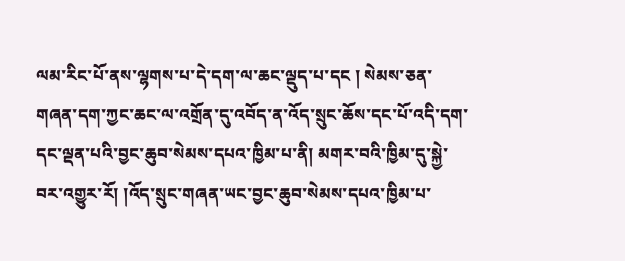ལམ་རིང་པོ་ནས་ལྷགས་པ་དེ་དག་ལ་ཆང་ལྡུད་པ་དང ། སེམས་ཅན་གཞན་དག་ཀྱང་ཆང་ལ་འགྲོན་དུ་འབོད་ན་འོད་སྲུང་ཆོས་དང་པོ་འདི་དག་དང་ལྡན་པའི་བྱང་ཆུབ་སེམས་དཔའ་ཁྱིམ་པ་ནི། མགར་བའི་ཁྱིམ་དུ་སྐྱེ་བར་འགྱུར་རོ། །འོད་སྲུང་གཞན་ཡང་བྱང་ཆུབ་སེམས་དཔའ་ཁྱིམ་པ་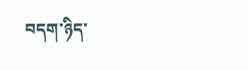བདག་ཉིད་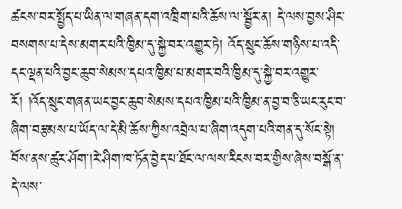ཚངས་བར་སྤྱོད་པ་ཡིན་ལ་གཞན་དག་འཁྲིག་པའི་ཆོས་ལ་སྦྱོར་ན། དེ་ལས་བྱས་ཤིང་བསགས་པ་དེས་མགར་པའི་ཁྱིམ་དུ་སྐྱེ་བར་འགྱུར་ཏེ། འོད་སྲུང་ཆོས་གཉིས་པ་འདི་དང་ལྡན་པའི་བྱང་ཆུབ་སེམས་དཔའ་ཁྱིམ་པ་མགར་བའི་ཁྱིམ་དུ་སྐྱེ་བར་འགྱུར་རོ། །འོད་སྲུང་གཞན་ཡང་བྱང་ཆུབ་སེམས་དཔའ་ཁྱིམ་པའི་ཁྱིམ་ན་བྱ་བ་ཅི་ཡང་རུང་བ་ཞིག་བརྩམས་པ་ཡོད་ལ་དེ་མི་ཆོས་ཀྱིས་འབྲེལ་པ་ཞིག་འདུག་པའི་གན་དུ་སོང་སྟེ། བོས་ནས་ཚུར་ཤོག་།རེ་ཤིག་ཁ་ཏོན་བྱེད་པ་ཐོང་ལ་ལས་རིངས་བར་གྱིས་ཞེས་བསྒོ་ན་དེ་ལས་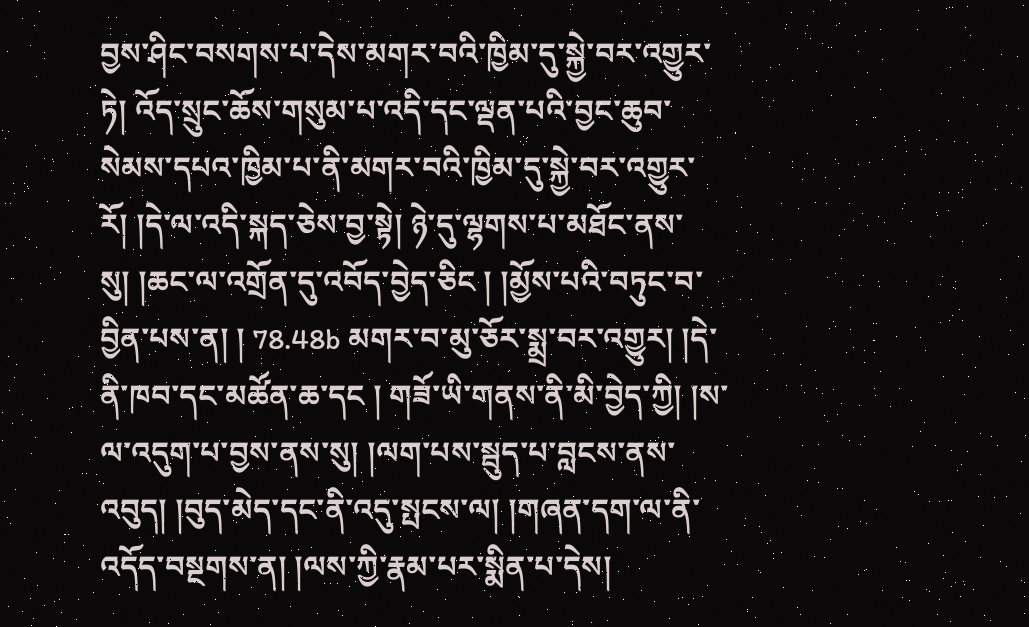བྱས་ཤིང་བསགས་པ་དེས་མགར་བའི་ཁྱིམ་དུ་སྐྱེ་བར་འགྱུར་ཏེ། འོད་སྲུང་ཆོས་གསུམ་པ་འདི་དང་ལྡན་པའི་བྱང་ཆུབ་སེམས་དཔའ་ཁྱིམ་པ་ནི་མགར་བའི་ཁྱིམ་དུ་སྐྱེ་བར་འགྱུར་རོ། །དེ་ལ་འདི་སྐད་ཅེས་བྱ་སྟེ། ཉེ་དུ་ལྷགས་པ་མཐོང་ནས་སུ། །ཆང་ལ་འགྲོན་དུ་འབོད་བྱེད་ཅིང ། །མྱོས་པའི་བཏུང་བ་བྱིན་པས་ན། ། 78.48b མགར་བ་མུ་ཅོར་སྨྲ་བར་འགྱུར། །དེ་ནི་ཁབ་དང་མཚོན་ཆ་དང ། གཟོ་ཡི་གནས་ནི་མི་བྱེད་ཀྱི། །ས་ལ་འདུག་པ་བྱས་ནས་སུ། །ལག་པས་སྦུད་པ་བླངས་ནས་འབུད། །བུད་མེད་དང་ནི་འདུ་སྤངས་ལ། །གཞན་དག་ལ་ནི་འདོད་བསྔགས་ན། །ལས་ཀྱི་རྣམ་པར་སྨིན་པ་དེས།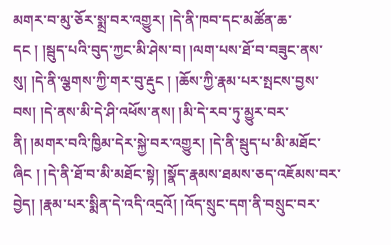མགར་བ་མུ་ཅོར་སྨྲ་བར་འགྱུར། །དེ་ནི་ཁབ་དང་མཚོན་ཆ་དང ། །སྦུད་པའི་བུད་ཀྱང་མི་ཤེས་བ། །ལག་པས་ཐོ་བ་བཟུང་ནས་སུ། །དེ་ནི་ལྕགས་ཀྱི་གར་བུ་རྡུང ། །ཆོས་ཀྱི་རྣམ་པར་སྤངས་བྱས་བས། །དེ་ནས་མི་དེ་ཤི་འཕོས་ནས། །མི་དེ་རབ་ཏུ་མྱུར་བར་ནི། །མགར་བའི་ཁྱིམ་དེར་སྐྱེ་བར་འགྱུར། །དེ་ནི་སྦུད་པ་མི་མཐོང་ཞིང ། །དེ་ནི་ཐོ་བ་མི་མཐོང་སྟེ། །སྣོད་རྣམས་ཐམས་ཅད་འཇོམས་བར་བྱེད། །རྣམ་པར་སྨིན་དེ་འདི་འདྲའོ། །འོད་སྲུང་དག་ནི་བསྲུང་བར་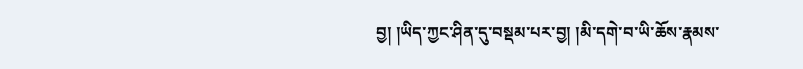བྱ། །ཡིད་ཀྱང་ཤིན་དུ་བསྡམ་པར་བྱ། །མི་དགེ་བ་ཡི་ཆོས་རྣམས་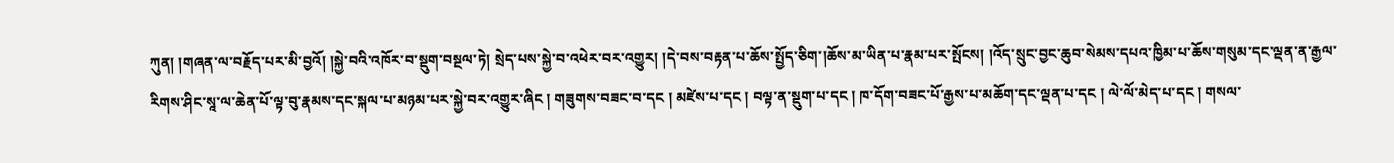ཀུན། །གཞན་ལ་བརྗོད་པར་མི་བྱའོ། །སྐྱེ་བའི་འཁོར་བ་སྡུག་བསྔལ་ཏེ། སྲེད་པས་སྐྱེ་བ་འཕེར་བར་འགྱུར། །དེ་བས་བརྟན་པ་ཆོས་སྤྱོད་ཅིག་།ཆོས་མ་ཡིན་པ་རྣམ་པར་སྤོངས། །འོད་སྲུང་བྱང་ཆུབ་སེམས་དཔའ་ཁྱིམ་པ་ཆོས་གསུམ་དང་ལྡན་ན་རྒྱལ་རིགས་ཤིང་སཱ་ལ་ཆེན་པོ་ལྟ་བུ་རྣམས་དང་སྐལ་པ་མཉམ་པར་སྐྱེ་བར་འགྱུར་ཞིང ། གཟུགས་བཟང་བ་དང ། མཛེས་པ་དང ། བལྟ་ན་སྡུག་པ་དང ། ཁ་དོག་བཟང་པོ་རྒྱས་པ་མཆོག་དང་ལྡན་པ་དང ། ལེ་ལོ་མེད་པ་དང ། གསལ་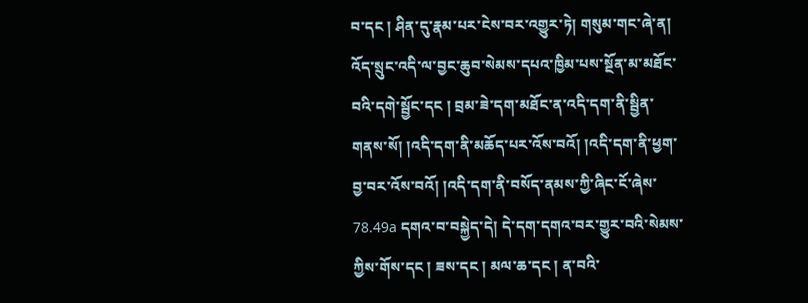བ་དང ། ཤིན་དུ་རྣམ་པར་ངེས་བར་འགྱུར་ཏེ། གསུམ་གང་ཞེ་ན། འོད་སྲུང་འདི་ལ་བྱང་ཆུབ་སེམས་དཔའ་ཁྱིམ་པས་སྔོན་མ་མཐོང་བའི་དགེ་སྦྱོང་དང ། བྲམ་ཟེ་དག་མཐོང་ན་འདི་དག་ནི་སྦྱིན་གནས་སོ། །འདི་དག་ནི་མཆོད་པར་འོས་བའོ། །འདི་དག་ནི་ཕྱག་བྱ་བར་འོས་བའོ། །འདི་དག་ནི་བསོད་ནམས་ཀྱི་ཞིང་ངོ་ཞེས་ 78.49a དགའ་བ་བསྐྱེད་དེ། དེ་དག་དགའ་བར་གྱུར་བའི་སེམས་ཀྱིས་གོས་དང ། ཟས་དང ། མལ་ཆ་དང ། ན་བའི་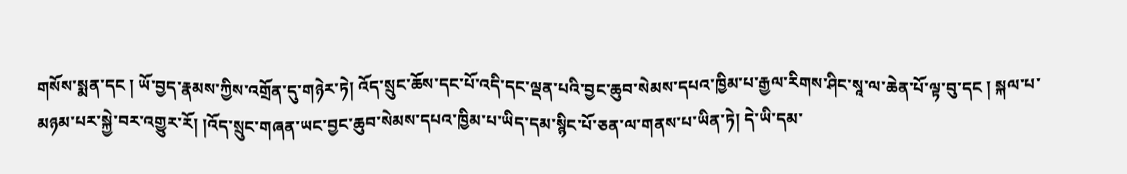གསོས་སྨན་དང ། ཡོ་བྱད་རྣམས་ཀྱིས་འགྲོན་དུ་གཉེར་ཏེ། འོད་སྲུང་ཆོས་དང་པོ་འདི་དང་ལྡན་པའི་བྱང་ཆུབ་སེམས་དཔའ་ཁྱིམ་པ་རྒྱལ་རིགས་ཤིང་སཱ་ལ་ཆེན་པོ་ལྟ་བུ་དང ། སྐལ་པ་མཉམ་པར་སྐྱེ་བར་འགྱུར་རོ། །འོད་སྲུང་གཞན་ཡང་བྱང་ཆུབ་སེམས་དཔའ་ཁྱིམ་པ་ཡིད་དམ་སྙིང་པོ་ཅན་ལ་གནས་པ་ཡིན་ཏེ། དེ་ཡི་དམ་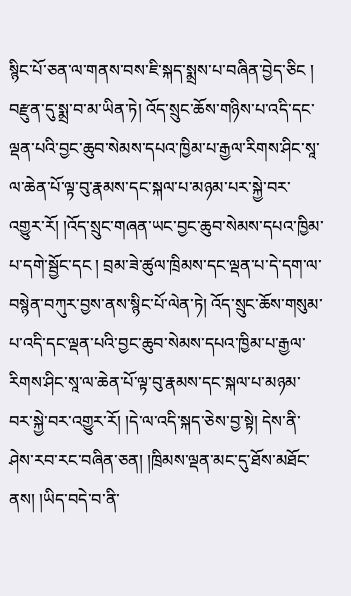སྙིང་པོ་ཅན་ལ་གནས་བས་ཇི་སྐད་སྨྲས་པ་བཞིན་བྱེད་ཅིང ། བརྫུན་དུ་སྨྲ་བ་མ་ཡིན་ཏེ། འོད་སྲུང་ཆོས་གཉིས་པ་འདི་དང་ལྡན་པའི་བྱང་ཆུབ་སེམས་དཔའ་ཁྱིམ་པ་རྒྱལ་རིགས་ཤིང་སཱ་ལ་ཆེན་པོ་ལྟ་བུ་རྣམས་དང་སྐལ་པ་མཉམ་པར་སྐྱེ་བར་འགྱུར་རོ། །འོད་སྲུང་གཞན་ཡང་བྱང་ཆུབ་སེམས་དཔའ་ཁྱིམ་པ་དགེ་སྦྱོང་དང ། བྲམ་ཟེ་ཚུལ་ཁྲིམས་དང་ལྡན་པ་དེ་དག་ལ་བསྙེན་བཀུར་བྱས་ནས་སྙིང་པོ་ལེན་ཏེ། འོད་སྲུང་ཆོས་གསུམ་པ་འདི་དང་ལྡན་པའི་བྱང་ཆུབ་སེམས་དཔའ་ཁྱིམ་པ་རྒྱལ་རིགས་ཤིང་སཱ་ལ་ཆེན་པོ་ལྟ་བུ་རྣམས་དང་སྐལ་པ་མཉམ་བར་སྐྱེ་བར་འགྱུར་རོ། །དེ་ལ་འདི་སྐད་ཅེས་བྱ་སྟེ། དེས་ནི་ཤེས་རབ་རང་བཞིན་ཅན། །ཁྲིམས་ལྡན་མང་དུ་ཐོས་མཐོང་ནས། །ཡིད་བདེ་བ་ནི་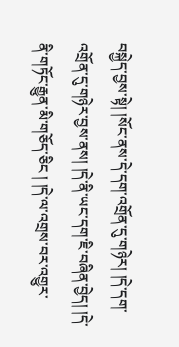བསྐྱེད་བྱས་སྟེ། །སོང་ནས་དེ་དག་འགྲོན་དུ་གཉེར། །དེ་དག་འགྲོན་དུ་གཉེར་བྱས་ནས། །དེ་ནི་ཡང་དག་ཇི་བཞིན་བྱེད། །དེ་ནི་གཏོང་རྒྱུན་མི་གཅོད་ཅིང ། །དེ་ལ་འགྲས་བར་འགྱུར་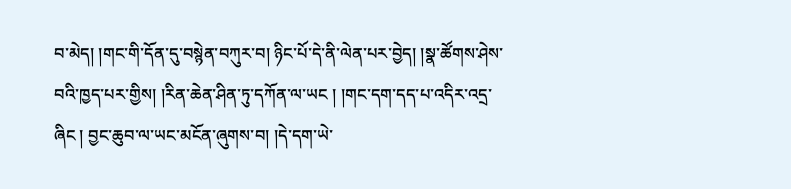བ་མེད། །གང་གི་དོན་དུ་བསྙེན་བཀུར་བ། ཉིང་པོ་དེ་ནི་ལེན་པར་བྱེད། །སྣ་ཚོགས་ཤེས་བའི་ཁྱད་པར་གྱིས། །རིན་ཆེན་ཤིན་ཏུ་དཀོན་ལ་ཡང ། །གང་དག་དད་པ་འདིར་འདྲ་ཞིང ། བྱང་ཆུབ་ལ་ཡང་མངོན་ཞུགས་བ། །དེ་དག་ཡེ་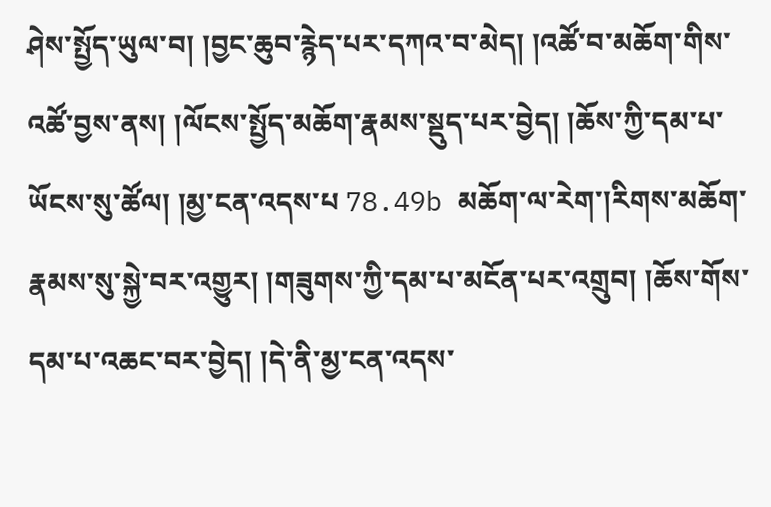ཤེས་སྤྱོད་ཡུལ་བ། །བྱང་ཆུབ་རྙེད་པར་དཀའ་བ་མེད། །འཚོ་བ་མཆོག་གིས་འཚོ་བྱས་ནས། །ལོངས་སྤྱོད་མཆོག་རྣམས་སྡུད་པར་བྱེད། །ཆོས་ཀྱི་དམ་པ་ཡོངས་སུ་ཚོལ། །མྱ་ངན་འདས་པ 78.49b མཆོག་ལ་རེག་།རིགས་མཆོག་རྣམས་སུ་སྐྱེ་བར་འགྱུར། །གཟུགས་ཀྱི་དམ་པ་མངོན་པར་འགྲུབ། །ཆོས་གོས་དམ་པ་འཆང་བར་བྱེད། །དེ་ནི་མྱ་ངན་འདས་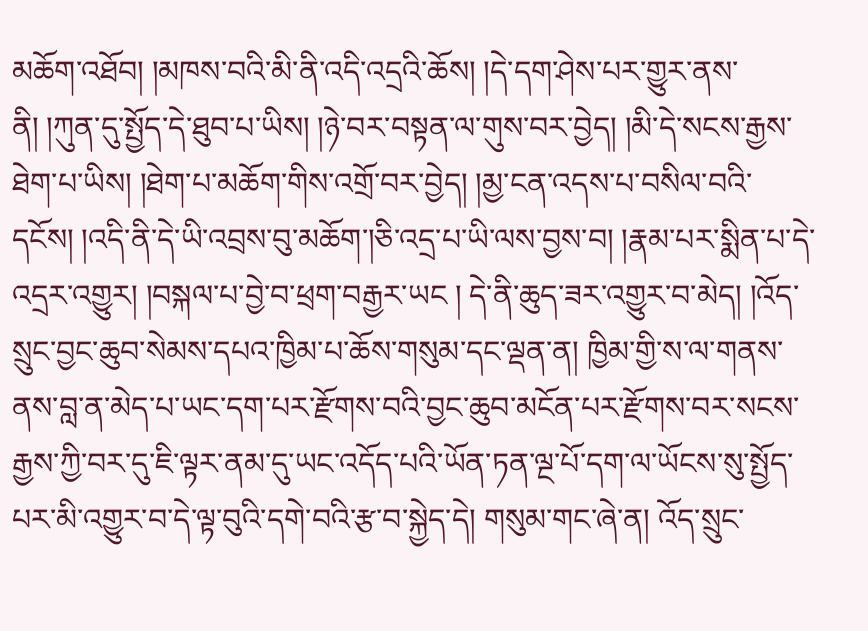མཆོག་འཐོབ། །མཁས་བའི་མི་ནི་འདི་འདྲའི་ཆོས། །དེ་དག་ཤེས་པར་གྱུར་ནས་ནི། །ཀུན་དུ་སྤྱོད་དེ་ཐུབ་པ་ཡིས། །ཉེ་བར་བསྟན་ལ་གུས་བར་བྱེད། །མི་དེ་སངས་རྒྱས་ཐེག་པ་ཡིས། །ཐེག་པ་མཆོག་གིས་འགྲོ་བར་བྱེད། །མྱ་ངན་འདས་པ་བསིལ་བའི་དངོས། །འདི་ནི་དེ་ཡི་འབྲས་བུ་མཆོག་།ཅི་འདྲ་པ་ཡི་ལས་བྱས་བ། །རྣམ་པར་སྨིན་པ་དེ་འདྲར་འགྱུར། །བསྐལ་པ་བྱེ་བ་ཕྲག་བརྒྱར་ཡང ། དེ་ནི་ཆུད་ཟར་འགྱུར་བ་མེད། །འོད་སྲུང་བྱང་ཆུབ་སེམས་དཔའ་ཁྱིམ་པ་ཆོས་གསུམ་དང་ལྡན་ན། ཁྱིམ་གྱི་ས་ལ་གནས་ནས་བླ་ན་མེད་པ་ཡང་དག་པར་རྫོགས་བའི་བྱང་ཆུབ་མངོན་པར་རྫོགས་བར་སངས་རྒྱས་ཀྱི་བར་དུ་ཇི་ལྟར་ནམ་དུ་ཡང་འདོད་པའི་ཡོན་ཏན་ལྔ་པོ་དག་ལ་ཡོངས་སུ་སྤྱོད་པར་མི་འགྱུར་བ་དེ་ལྟ་བུའི་དགེ་བའི་རྩ་བ་སྐྱེད་དེ། གསུམ་གང་ཞེ་ན། འོད་སྲུང་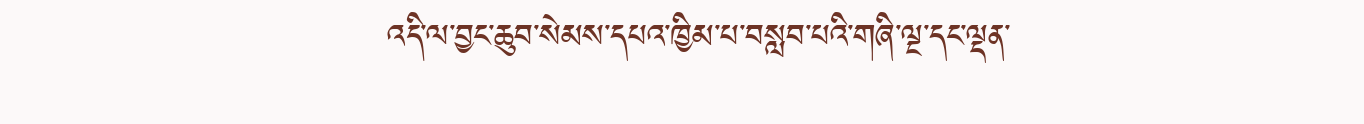འདི་ལ་བྱང་ཆུབ་སེམས་དཔའ་ཁྱིམ་པ་བསླབ་པའི་གཞི་ལྔ་དང་ལྡན་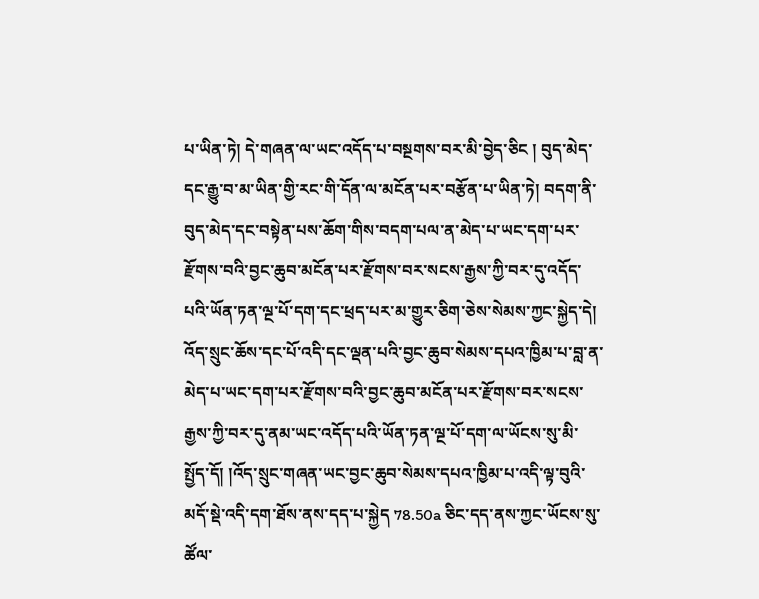པ་ཡིན་ཏེ། དེ་གཞན་ལ་ཡང་འདོད་པ་བསྔགས་བར་མི་བྱེད་ཅིང ། བུད་མེད་དང་རྒྱུ་བ་མ་ཡིན་གྱི་རང་གི་དོན་ལ་མངོན་པར་བརྩོན་པ་ཡིན་ཏེ། བདག་ནི་བུད་མེད་དང་བསྟེན་པས་ཆོག་གིས་བདག་པལ་ན་མེད་པ་ཡང་དག་པར་རྫོགས་བའི་བྱང་ཆུབ་མངོན་པར་རྫོགས་བར་སངས་རྒྱས་ཀྱི་བར་དུ་འདོད་པའི་ཡོན་ཏན་ལྔ་པོ་དག་དང་ཕྲད་པར་མ་གྱུར་ཅིག་ཅེས་སེམས་ཀྱང་སྐྱེད་དེ། འོད་སྲུང་ཆོས་དང་པོ་འདི་དང་ལྡན་པའི་བྱང་ཆུབ་སེམས་དཔའ་ཁྱིམ་པ་བླ་ན་མེད་པ་ཡང་དག་པར་རྫོགས་བའི་བྱང་ཆུབ་མངོན་པར་རྫོགས་བར་སངས་རྒྱས་ཀྱི་བར་དུ་ནམ་ཡང་འདོད་པའི་ཡོན་ཏན་ལྔ་པོ་དག་ལ་ཡོངས་སུ་མི་སྤྱོད་དོ། །འོད་སྲུང་གཞན་ཡང་བྱང་ཆུབ་སེམས་དཔའ་ཁྱིམ་པ་འདི་ལྟ་བུའི་མདོ་སྡེ་འདི་དག་ཐོས་ནས་དད་པ་སྐྱེད 78.50a ཅིང་དད་ནས་ཀྱང་ཡོངས་སུ་ཚོལ་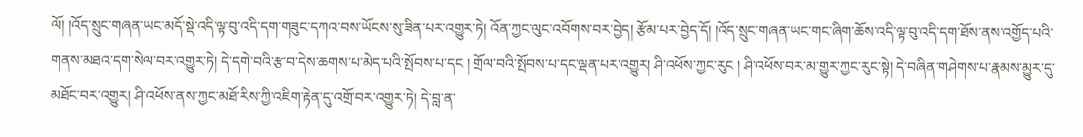ལོ། །འོད་སྲུང་གཞན་ཡང་མདོ་སྡེ་འདི་ལྟ་བུ་འདི་དག་གཟུང་དཀའ་བས་ཡོངས་སུ་ཟིན་པར་འགྱུར་ཏེ། འོན་ཀྱང་ལུང་འབོགས་བར་བྱེད། རྩོམ་པར་བྱེད་དོ། །འོད་སྲུང་གཞན་ཡང་གང་ཞིག་ཆོས་འདི་ལྟ་བུ་འདི་དག་ཐོས་ནས་འགྱོད་པའི་གནས་མཐའ་དག་སེལ་བར་འགྱུར་ཏེ། དེ་དགེ་བའི་རྩ་བ་དེས་ཆགས་པ་མེད་པའི་སྤོབས་པ་དང ། གྲོལ་བའི་སྤོབས་པ་དང་ལྡན་པར་འགྱུར། ཤི་འཕོས་ཀྱང་རུང ། ཤི་འཕོས་བར་མ་གྱུར་ཀྱང་རུང་སྟེ། དེ་བཞིན་གཤེགས་པ་རྣམས་མྱུར་དུ་མཐོང་བར་འགྱུར། ཤི་འཕོས་ནས་ཀྱང་མཐོ་རིས་ཀྱི་འཇིག་རྟེན་དུ་འགྲོ་བར་འགྱུར་ཏེ། དེ་བླ་ན་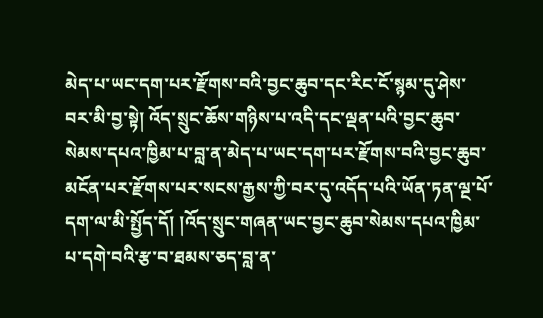མེད་པ་ཡང་དག་པར་རྫོགས་བའི་བྱང་ཆུབ་དང་རིང་ངོ་སྙམ་དུ་ཤེས་བར་མི་བྱ་སྟེ། འོད་སྲུང་ཆོས་གཉིས་པ་འདི་དང་ལྡན་པའི་བྱང་ཆུབ་སེམས་དཔའ་ཁྱིམ་པ་བླ་ན་མེད་པ་ཡང་དག་པར་རྫོགས་བའི་བྱང་ཆུབ་མངོན་པར་རྫོགས་པར་སངས་རྒྱས་ཀྱི་བར་དུ་འདོད་པའི་ཡོན་ཏན་ལྔ་པོ་དག་ལ་མི་སྤྱོད་དོ། །འོད་སྲུང་གཞན་ཡང་བྱང་ཆུབ་སེམས་དཔའ་ཁྱིམ་པ་དགེ་བའི་རྩ་བ་ཐམས་ཅད་བླ་ན་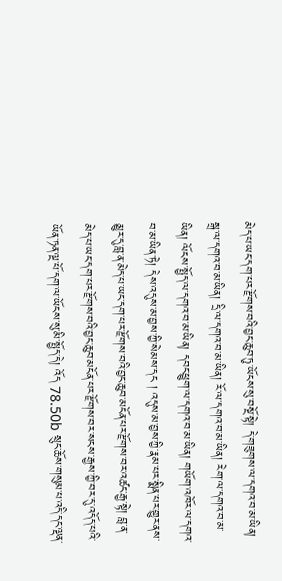མེད་པ་ཡང་དག་པར་རྫོགས་བའི་བྱང་ཆུབ་ཏུ་ཡོངས་སུ་བསྔོ་སྟེ། དེ་གཟུགས་ལ་དགའ་བ་མ་ཡིན། སྒྲ་ལ་དགའ་བ་མ་ཡིན། དྲི་ལ་དགའ་བ་མ་ཡིན། རོ་ལ་དགའ་བ་མ་ཡིན། རེག་ལ་དགའ་བ་མ་ཡིན། ལོངས་སྤྱོད་ལ་དགའ་བ་མ་ཡིན། དབང་ཕྱུག་ལ་དགའ་བ་མ་ཡིན། གཡོག་འཁོར་ལ་དགའ་བ་མ་ཡིན་ཏེ། དེས་འདུས་མ་བྱས་ཀྱི་སེམས་དང ། འདུས་མ་བྱས་ཀྱི་རྣམ་པར་སྨིན་པར་གྱུར་ནས་མྱུར་དུ་བླ་ན་མེད་པ་ཡང་དག་པར་རྫོགས་བའི་བྱང་ཆུབ་མངོན་པར་རྫོགས་བར་འཚང་རྒྱ་སྟེ། བླ་ན་མེད་པ་ཡང་དག་པར་རྫོགས་བའི་བྱང་ཆུབ་མངོན་པར་རྫོགས་བར་སངས་རྒྱས་ཀྱི་བར་དུ་འདོད་པའི་ཡོན་ཏན་ལྔ་པོ་དག་ལ་ཡོངས་སུ་མི་སྤྱོད་དེ། འོད 78.50b སྲུང་ཆོས་གསུམ་པ་འདི་དང་ལྡན་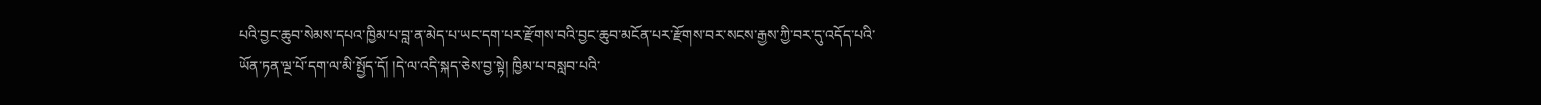པའི་བྱང་ཆུབ་སེམས་དཔའ་ཁྱིམ་པ་བླ་ན་མེད་པ་ཡང་དག་པར་རྫོགས་བའི་བྱང་ཆུབ་མངོན་པར་རྫོགས་བར་སངས་རྒྱས་ཀྱི་བར་དུ་འདོད་པའི་ཡོན་ཏན་ལྔ་པོ་དག་ལ་མི་སྤྱོད་དོ། །དེ་ལ་འདི་སྐད་ཅེས་བྱ་སྟེ། ཁྱིམ་པ་བསླབ་པའི་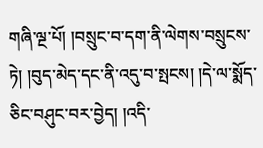གཞི་ལྔ་པོ། །བསྲུང་བ་དག་ནི་ལེགས་བསྲུངས་ཏེ། །བུད་མེད་དང་ནི་འདུ་བ་སྤངས། །དེ་ལ་སྨོད་ཅིང་བཤུང་བར་བྱེད། །འདི་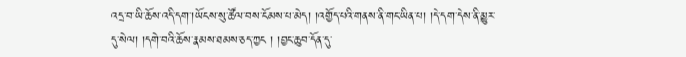འདྲ་བ་ཡི་ཆོས་འདི་དག་།ཡོངས་སུ་ཚོལ་བས་ངོམས་པ་མེད། །འགྱོད་པའི་གནས་ནི་གང་ཡིན་པ། །དེ་དག་དེས་ནི་མྱུར་དུ་སེལ། །དགེ་བའི་ཆོས་རྣམས་ཐམས་ཅད་ཀྱང ། །བྱང་ཆུབ་དོན་དུ་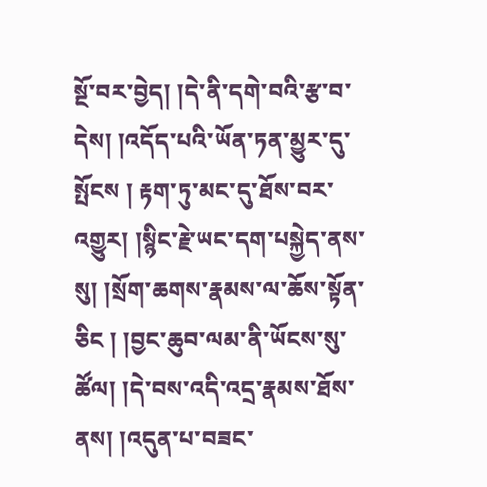སྔོ་བར་བྱེད། །དེ་ནི་དགེ་བའི་རྩ་བ་དེས། །འདོད་པའི་ཡོན་ཏན་མྱུར་དུ་སྤོངས ། རྟག་ཏུ་མང་དུ་ཐོས་བར་འགྱུར། །སྙིང་རྗེ་ཡང་དག་པསྐྱེད་ནས་སུ། །སྲོག་ཆགས་རྣམས་ལ་ཆོས་སྟོན་ཅིང ། །བྱང་ཆུབ་ལམ་ནི་ཡོངས་སུ་ཚོལ། །དེ་བས་འདི་འདྲ་རྣམས་ཐོས་ནས། །འདུན་པ་བཟང་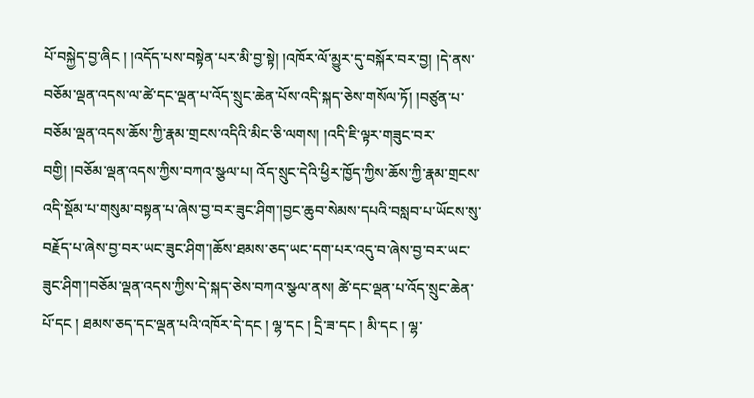པོ་བསྐྱེད་བྱ་ཞིང ། །འདོད་པས་བསྟེན་པར་མི་བྱ་སྟེ། །འཁོར་ལོ་མྱུར་དུ་བསྐོར་བར་བྱ། །དེ་ནས་བཅོམ་ལྡན་འདས་ལ་ཚེ་དང་ལྡན་པ་འོད་སྲུང་ཆེན་པོས་འདི་སྐད་ཅེས་གསོལ་ཏོ། །བཙུན་པ་བཅོམ་ལྡན་འདས་ཆོས་ཀྱི་རྣམ་གྲངས་འདིའི་མིང་ཅི་ལགས། །འདི་ཇི་ལྟར་གཟུང་བར་བགྱི། །བཅོམ་ལྡན་འདས་ཀྱིས་བཀའ་སྩལ་པ། འོད་སྲུང་དེའི་ཕྱིར་ཁྱོད་ཀྱིས་ཆོས་ཀྱི་རྣམ་གྲངས་འདི་སྡོམ་པ་གསུམ་བསྟན་པ་ཞེས་བྱ་བར་ཟུང་ཤིག་།བྱང་ཆུབ་སེམས་དཔའི་བསླབ་པ་ཡོངས་སུ་བརྗོད་པ་ཞེས་བྱ་བར་ཡང་ཟུང་ཤིག་།ཆོས་ཐམས་ཅད་ཡང་དག་པར་འདུ་བ་ཞེས་བྱ་བར་ཡང་ཟུང་ཤིག་།བཅོམ་ལྡན་འདས་ཀྱིས་དེ་སྐད་ཅེས་བཀའ་སྩལ་ནས། ཚེ་དང་ལྡན་པ་འོད་སྲུང་ཆེན་པོ་དང ། ཐམས་ཅད་དང་ལྡན་པའི་འཁོར་དེ་དང ། ལྷ་དང ། དྲི་ཟ་དང ། མི་དང ། ལྷ་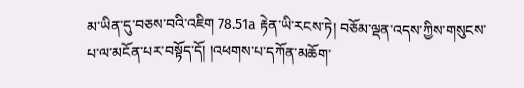མ་ཡིན་དུ་བཅས་བའི་འཇིག 78.51a རྟེན་ཡི་རངས་ཏེ། བཅོམ་ལྡན་འདས་ཀྱིས་གསུངས་པ་ལ་མངོན་པར་བསྟོད་དོ། །འཕགས་པ་དཀོན་མཆོག་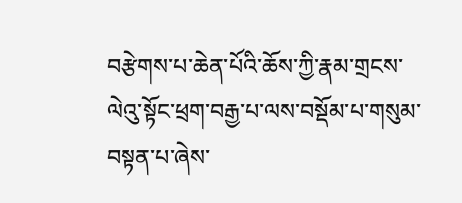བརྩེགས་པ་ཆེན་པོའི་ཆོས་ཀྱི་རྣམ་གྲངས་ལེའུ་སྟོང་ཕྲག་བརྒྱ་པ་ལས་བསྡོམ་པ་གསུམ་བསྟན་པ་ཞེས་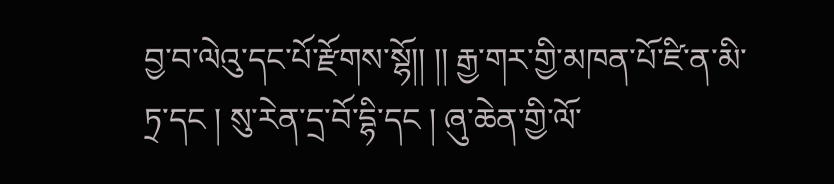བྱ་བ་ལེའུ་དང་པོ་རྫོགས་སྷོ།། །། རྒྱ་གར་གྱི་མཁན་པོ་ཛི་ན་མི་ཏྲ་དང ། སུ་རེན་དྲ་བོ་དྷི་དང ། ཞུ་ཆེན་གྱི་ལོ་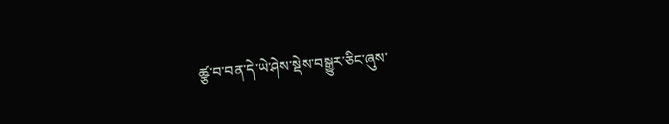ཚྩ་བ་བན་དེ་ཡེ་ཤེས་སྡེས་བསྒྱུར་ཅིང་ཞུས་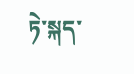ཏེ་སྐད་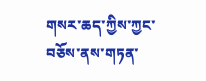གསར་ཆད་ཀྱིས་ཀྱང་བཅོས་ནས་གཏན་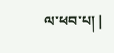ལ་ཕབ་པ། |